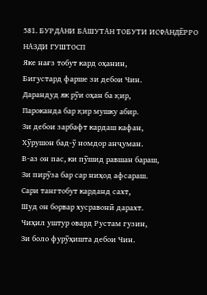581. БУРДАНИ БАШУТАН ТОБУТИ ИСФАНДЁРРО НАЗДИ ГУШТОСП
Яке нағз тобут кард оҳанин,
Бигустард фарше зи дебои Чин.
Дарандуд як рӯи оҳан ба қир,
Пароканда бар қир мушку абир.
Зи дебои зарбафт кардаш кафан,
Хӯрушон бад-ӯ номдор анҷуман.
В-аз он пас, ки пӯшид равшан бараш,
Зи пирӯза бар сар ниҳод афсараш.
Сари тангтобут карданд сахт,
Шуд он борвар хусравонӣ дарахт.
Чиҳил уштур овард Рустам гузин,
Зи боло фурӯҳишта дебои Чин.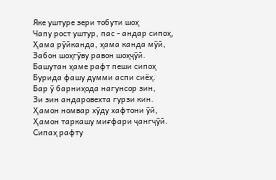Яке уштуре зери тобути шоҳ
Чапу рост уштур, пас - андар сипоҳ,
Ҳама рӯйканда, ҳама канда мӯй,
Забон шоҳгӯву равон шоҳҷӯй.
Башутан ҳаме рафт пеши сипоҳ
Бурида фашу думми аспи сиёҳ.
Бар ӯ барниҳода нагунсор зин,
Зи зин андаровехта гурзи кин.
Ҳамон номвар хӯду хафтони ӯй,
Ҳамон таркашу миғфари ҷангҷӯй.
Сипаҳ рафту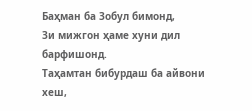Баҳман ба Зобул бимонд,
Зи мижгон ҳаме хуни дил барфишонд.
Таҳамтан бибурдаш ба айвони хеш,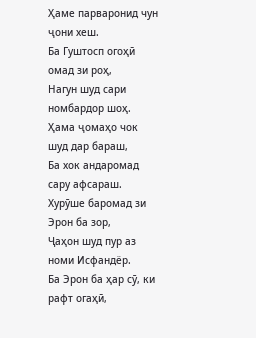Ҳаме парваронид чун ҷони хеш.
Ба Гуштосп огоҳӣ омад зи роҳ,
Нагун шуд сари номбардор шоҳ.
Ҳама ҷомаҳо чок шуд дар бараш,
Ба хок андаромад сару афсараш.
Хурӯше баромад зи Эрон ба зор,
Ҷаҳон шуд пур аз номи Исфандёр.
Ба Эрон ба ҳар сӯ, ки рафт огаҳӣ,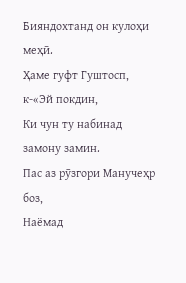Бияндохтанд он кулоҳи меҳӣ.
Ҳаме гуфт Гуштосп, к-«Эй покдин,
Ки чун ту набинад замону замин.
Пас аз рӯзгори Манучеҳр боз,
Наёмад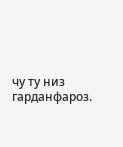чу ту низ гарданфароз.